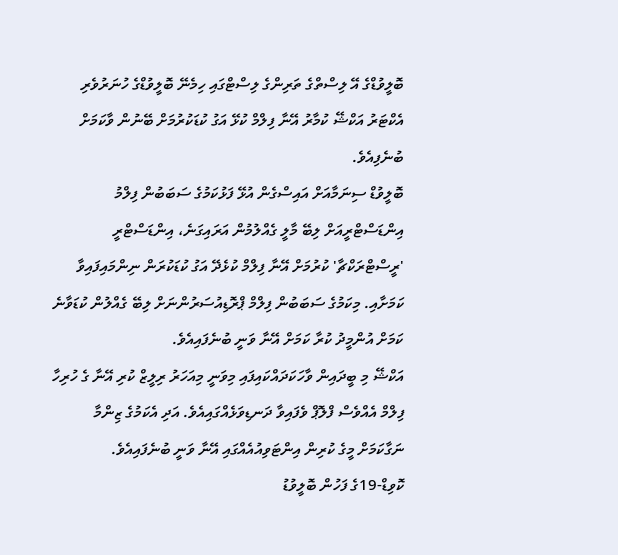ބޮލީވުޑްގެ އޭ ލިސްތްގެ ތަރިންގެ ލިސްޓްގައި ހިމެނޭ ބޮލީވުޑްގެ ހުނަރުވެރި އެކްޓަރު އަކްޝޭ ކުމާރު އޭނާ ފިލްމް ކުޅޭ އަގު ކުޑަކުރުމަށް ބޭނުން ވާކަމަށް ބުނެފިއެވެ.
ބޮލީވުޑް ސިނަމާއަށް އައިސްގެން އުޅޭ ފަޅުކަމުގެ ސަބަބުން ފިލްމު އިންޑަސްޓްރީއަށް ލިބޭ މާލީ ގެއްލުމުން އަރައިގަނެ، އިންޑަސްޓްރީ 'ރީސްޓްރަކްޗާ' ކުރުމަށް އޭނާ ފިލްމް ކުޅެދޭ އަގު ކުޑަކުރަން ނިންމައިފައިވާ ކަމަށާއި. މިކަމުގެ ސަބަބުން ފިލްމް ޕްރޮޑިއުސަރުންނަށް ލިބޭ ގެއްލުން ކުޑަވާނެ ކަމަށް އުންމީދު ކުރާ ކަމަށް އޭނާ ވަނީ ބުނެފައިއެވެ.
އަކްޝޭ މި ބީދައިން ވާހަކަދައްކައިފައި މިވަނީ މިއަހަރު ރިލީޒް ކުރި އޭނާ ގެ ހުރިހާ ފިލްމް އެއްވެސް ފްލޮޕް ވެފައިވާ ދަނޑިވަޅެއްގައިއެވެ. އަދި އެކަމުގެ ޒިންމާ ނަގާކަމަށް މީގެ ކުރިން އިންޓަވިއުއެއްގައި އޭނާ ވަނީ ބުނެފައިއެވެ.
ކޮވިޑް-19ގެ ފަހުން ބޮލީވުޑު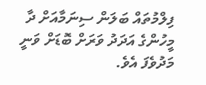ފިލްމުތައް ބަލަން ސިނަމާއަށް ދާ މީހުންގެ އަދަދު ވަރަށް ބޮޑަށް ވަނީ މަދުވެފަ އެވެ.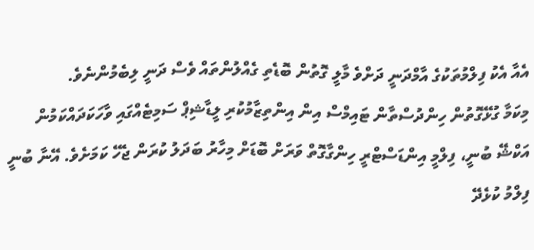އެއާ އެކު ފިލްމުތަކުގެ އާމްދަނީ ދަށްވެ މާލީ ގޮތުން ބޮޑެތި ގެއްލުންތައް ވެސް ދަނީ ލިބެމުންނެވެ.
މިކަމާ ގުޅޭގޮތުން ހިންދުސްތާން ޓައިމްސް އިން އިންތިޒާމުކުރި ލީޑާޝިޕް ސަމިޓެއްގައި ވާހަކަދައްކަމުން އަކްޝޭ ބުނީ، ފިލްމީ އިންޑަސްޓްރީ ހިންގާގޮތް ވަރަށް ބޮޑަށް މިހާރު ބަދަލު ކުރަން ޖެހޭ ކަމަށެވެ. އޭނާ ބުނީ ފިލްމު ކުޅެދޭ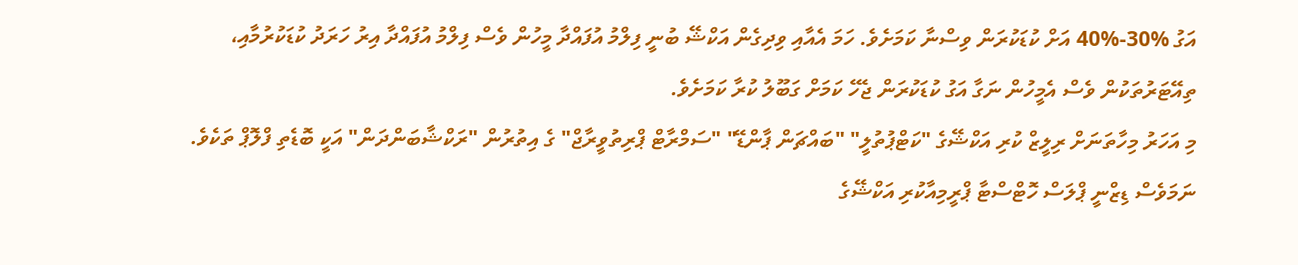އަގު %30-%40 އަށް ކުޑަކުރަން ވިސްނާ ކަމަށެވެ. ހަމަ އެއާއި ވިދިގެން އަކްޝޭ ބުނީ ފިލްމު އުފައްދާ މީހުން ވެސް ފިލްމު އުފައްދާ އިރު ހަރަދު ކުޑަކުރުމާއި، ތިއޭޓަރުތަކުން ވެސް އެމީހުން ނަގާ އަގު ކުޑަކުރަން ޖެހޭ ކަމަށް ގަބޫލު ކުރާ ކަމަށެވެ.
މި އަހަރު މިހާތަނަށް ރިލީޒް ކުރި އަކްޝޭގެ "ކަޓްޕުތުލީ" "ބައްޗަން ޕާންޑޭ" "ސަމްރާޓް ޕްރިތުވީރާޖް" ގެ އިތުރުން "ރަކްޝާބަންދަން" އަކީ ބޮޑެތި ފްލޮޕް ތަކެވެ. ނަމަވެސް ޑިޒްނީ ޕްލަސް ހޮޓްސްޓާ ޕްރީމިއާކުރި އަކްޝޭގެ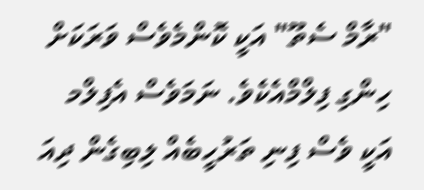"ރާމް ސެތޫ" އަކީ ކޮންމެވެސް ވަރަކަށް ހިންގި ފިލްމްއެކެވެ. ނަމަވެސް އެފިލްމ އަކީ ވެސް ފިނި ތަރުހީބެއް ލިބިގެން ދިއަ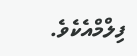ފިލްމްއެކެވެ.